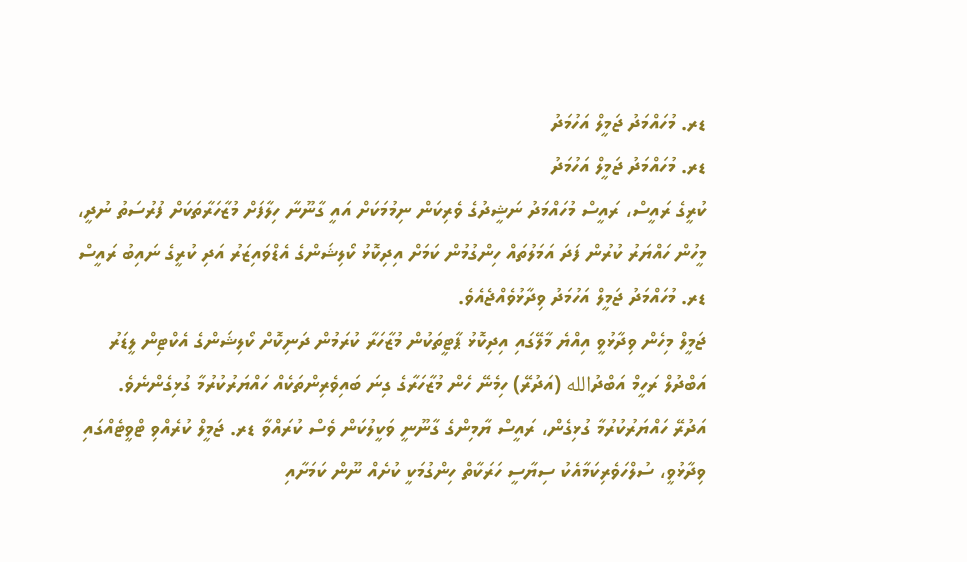ޑރ. މުހައްމަދު ޖަމީލް އަހުމަދު
ޑރ. މުހައްމަދު ޖަމީލް އަހުމަދު
ކުރީގެ ރައީސް، ރައީސް މުހައްމަދު ނަޝީދުގެ ވެރިކަން ނިމުމަކަށް އައީ ގާނޫނާ ހިލާފަށް މުޒާހަރާތަކަށް ފުރުސަތު ނުދީ، މީހުން ހައްޔަރު ކުރުން ފަދަ އަމަލުތައް ހިންގުމުން ކަމަށް އިދިކޮޅު ކޯލިޝަންގެ އެޑްވައިޒަރު އަދި ކުރީގެ ނައިބު ރައީސް ޑރ. މުހައްމަދު ޖަމީލް އަހުމަދު ވިދާޅުވެއްޖެއެވެ.
ޖަމީލް މިހެން ވިދާޅުވީ އިއްޔެ މާލޭގައި އިދިކޮޅު ޕާޓީތަކުން މުޒާހަރާ ކުރަމުން ދަނިކޮށް ކޯލިޝަންގެ އެކްޓިން ލީޑަރު އަބްދުލް ރަހީމް އަބްދުالله (އަދުރޭ) ހިމެނޭ ހެން މުޒާހަރާގެ ގިނަ ބައިވެރިންތަކެއް ހައްޔަރުކުރުމާ ގުޅިގެންނެވެ.
އަދުރޭ ހައްޔަރުކުރުމާ ގުޅިގެން، ރައީސް ޔާމިންގެ ގާނޫނީ ވަކީލުކަން ވެސް ކުރައްވާ ޑރ. ޖަމީލް ކުރެއްވި ޓްވީޓެއްގައި ވިދާޅުވީ، ސުލްހަވެރިކަމާއެކު ސިޔާސީ ހަރަކާތް ހިންގުމަކީ ކުށެއް ނޫން ކަމަށާއި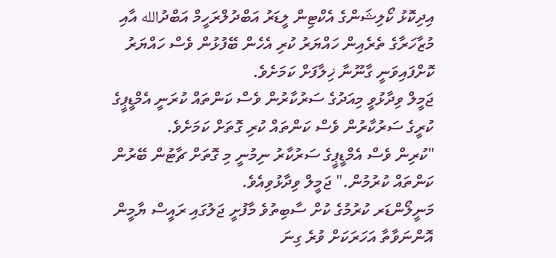އިދިކޮޅު ކޯލިޝަންގެ އެކްޓިން ލީޑަރު އަބްދުލްރަހީމް އަބްދުالله އާއި މުޒާހަރާގެ ތެރެއިން ހައްޔަރު ކުރި އެހެން ބޭފުޅުން ވެސް ހައްޔަރު ކޮށްފައިވަނީ ގާނޫނާ ޚިލާފަށް ކަމަށެވެ.
ޖަމީލް ވިދާޅުވީ މިއަދުގެ ސަރުކާރުން ވެސް ކަންތައް ކުރަނީ އެމްޑީޕީގެ ކުރީގެ ސަރުކާރުން ވެސް ކަންތައް ކުރި ގޮތަށް ކަމަށެވެ.
"ކުރިން ވެސް އެމްޑީޕީގެ ސަރުކާރު ނިމުނީ މި ގޮތަށް ޗާޓުން ބޭރުން ކަންތައް ކުރުމުން." ޖަމީލް ވިދާޅުވިއެވެ.
މަނީލޯންޑަރ ކުރުމުގެ ކުށް ސާބިތުވެ މާފުށީ ޖަލުގައި ރައީސް ޔާމީން އޮންނަވާތާ އަހަރަކަށް ވުރެ ގިނަ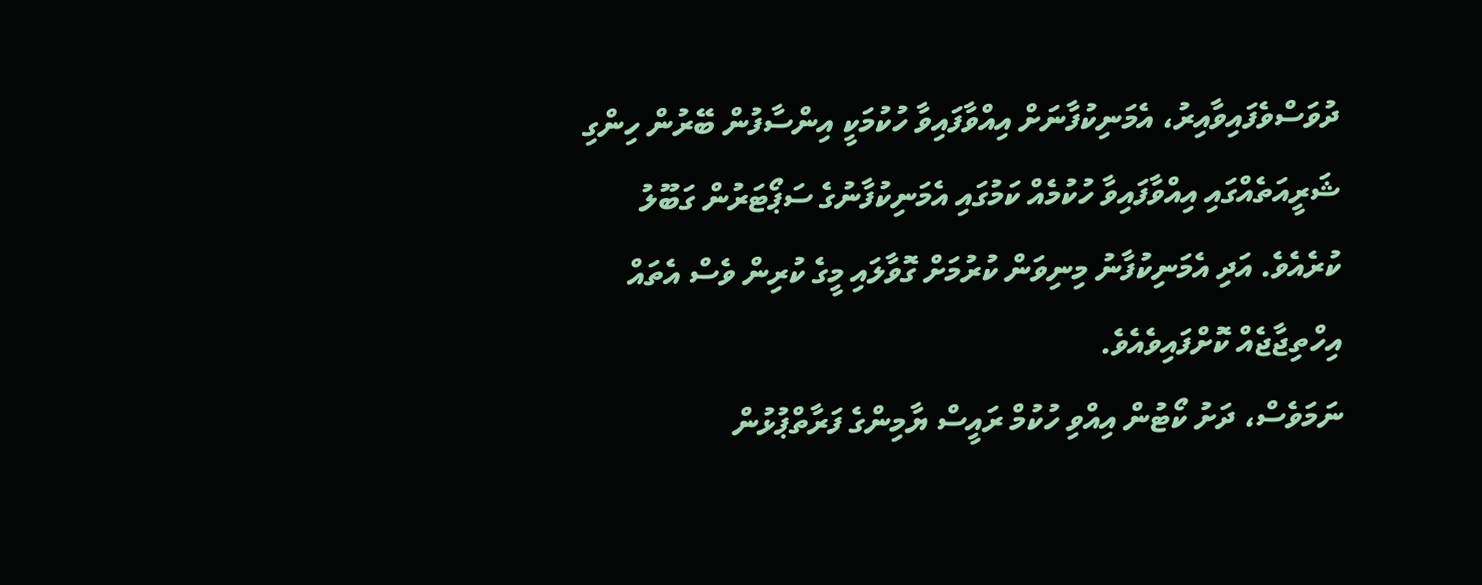ދުވަސްވެފައިވާއިރު، އެމަނިކުފާނަށް އިއްވާފައިވާ ހުކުމަކީ އިންސާފުން ބޭރުން ހިންގި ޝަރީއަތެއްގައި އިއްވާފައިވާ ހުކުމެއް ކަމުގައި އެމަނިކުފާނުގެ ސަޕޯޓަރުން ގަބޫލު ކުރެއެވެ. އަދި އެމަނިކުފާނު މިނިވަން ކުރުމަށް ގޮވާލައި މީގެ ކުރިން ވެސް އެތައް އިހްތިޖާޖެއް ކޮށްފައިވެއެވެ.
ނަމަވެސް، ދަށު ކޯޓުން އިއްވި ހުކުމް ރައީސް ޔާމިންގެ ފަރާތްޕުޅުން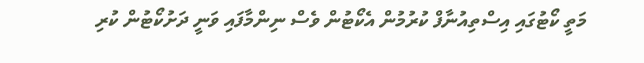މަތީ ކޯޓުގައި އިސްތިއުނާފް ކުރުމުން އެކޯޓުން ވެސް ނިންމާފައި ވަނީ ދަށުކޯޓުން ކުރި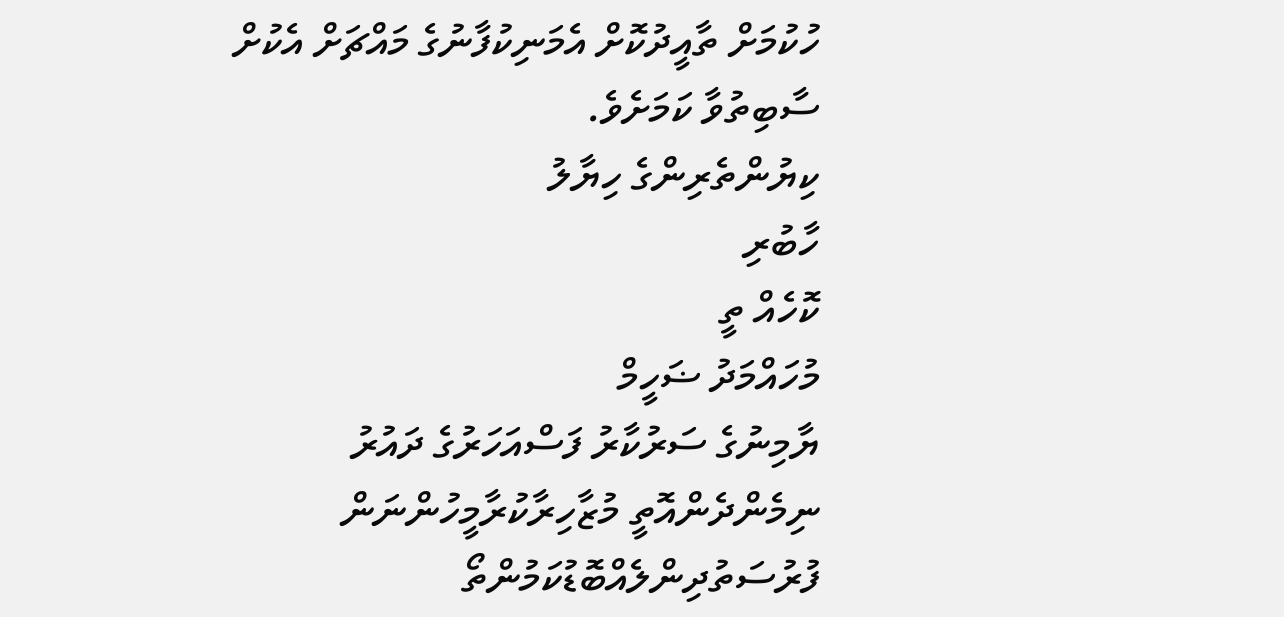ހުކުމަށް ތާއީދުކޮށް އެމަނިކުފާނުގެ މައްޗަށް އެކުށް ސާބިތުވާ ކަމަށެވެ.
ކިޔުންތެރިންގެ ހިޔާލު
ހާބުރި
ކޮހެއް ތީ
މުހައްމަދު ޟަހީމް
ޔާމިނުގެ ސަރުކާރު ފަސްއަހަރުގެ ދައުރު ނިމެންދެންއޮތީ މުޒާހިރާކުރާމީހުންނަން ފުރުސަތުދިންލެއްބޮޑުކަމުންތޯ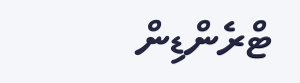ޓްރެންޑިން